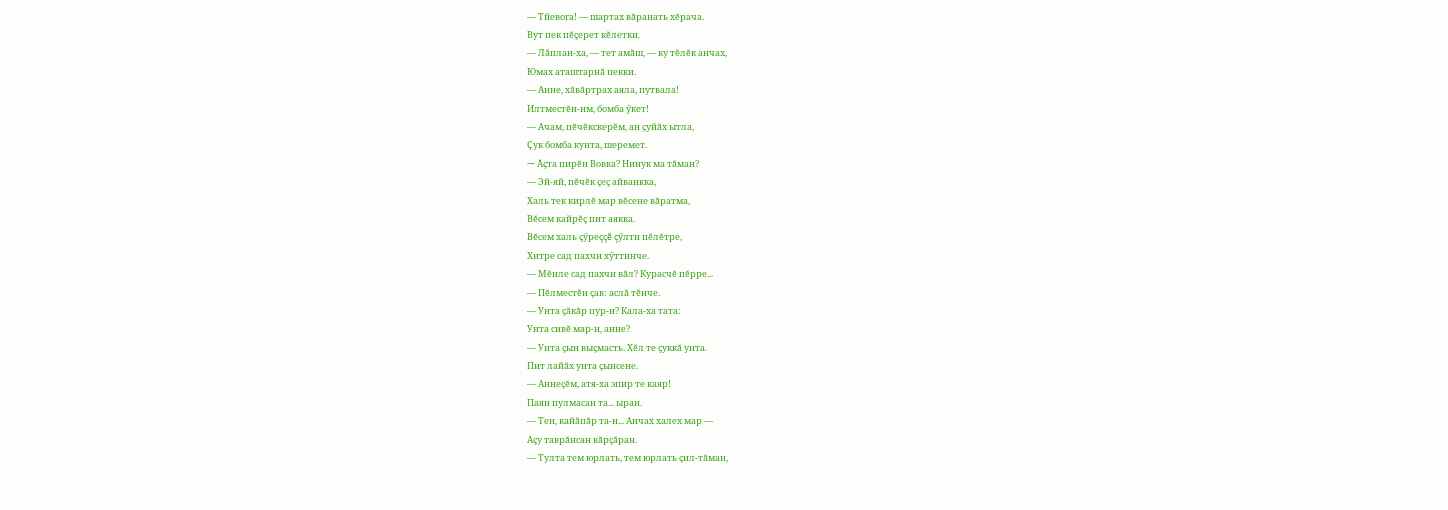— Тйевога! — шартах вăранать хĕрача.
Вут пек пĕçерет кĕлетки.
— Лăплан-ха, — тет амăш, — ку тĕлĕк анчах,
Юмах аташтарнă пекки.
— Анне, хăвăртрах аяла, путвала!
Илтместĕн-им, бомба ӳкет!
— Ачам, пĕчĕкскерĕм, ан çуйăх ытла,
Çук бомба кунта, шеремет.
— Ăçта пирĕн Вовка? Нинук ма тăман?
— Эй-яй, пĕчĕк çеç айванкка,
Халь тек кирлĕ мар вĕсене вăратма,
Вĕсем кайрĕç пит аякка.
Вĕсем халь çӳреççĕ çӳлти пĕлĕтре,
Хитре сад пахчи хӳттинче.
— Мĕнле сад пахчи вăл? Курасчĕ пĕрре...
— Пĕлместĕн çав: аслă тĕнче.
— Унта çăкăр пур-и? Кала-ха тата:
Унта сивĕ мар-и, анне?
— Унта çын выçмасть. Хĕл те çуккă унта.
Пит лайăх унта çынсене.
— Аннеçĕм, атя-ха эпир те каяр!
Паян пулмасан та... ыран.
— Тен, кайăпăр та-и... Анчах халех мар —
Аçу таврăнсан вăрçăран.
— Тулта тем юрлать, тем юрлать çил-тăман,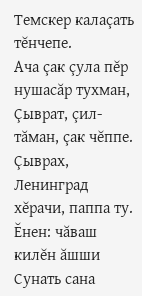Темскер калаçать тĕнчепе.
Ача çак çула пĕр нушасăр тухман,
Çыврат, çил-тăман, çак чĕппе.
Çыврах, Ленинград хĕрачи, паппа ту.
Ĕнен: чăваш килĕн ăшши
Сунать сана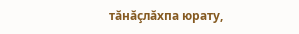тăнăçлăхпа юрату,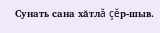Сунать сана хăтлă çĕр-шыв.